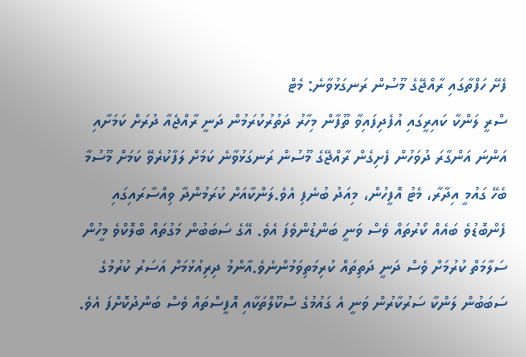ފެށޭ ހަފްތާގައި ރާއްޖޭގެ މޫސުން ރަނގަޅުވާނެ: މެޓް
ސްރީ ލަންކާ ކައިރީގައި އުފެދިފައިވާ ތޫފާން މިހާރު ދަތުރުކުރަމުން ދަނީ ރާއްޖެއާ ދުރަށް ކަމަށާއި އަންނަ އަންގާރަ ދުވަހުން ފެށިގެން ރާއްޖޭގެ މޫސުން ރަނގަޅުވާނެ ކަމަށް ލަފާކުރެވޭ ކަމަށް މޫސުމާ ބެހޭ ގައުމީ އިދާރާ، މެޓު އޮފީހުން، މިއަދު ބުނެފި އެވެ.ލަންކާއަށް ކުރަމުންދާ ވިއްސާރައިގައި ފެންބޮޑުވެ ބައެއް ކޯރުތައް ވެސް ވަނީ ބަންޑުންވެފަ އެވެ. އޭގެ ސަބަބުން މަގުތައް ބްލޮކްވެ މީހުން ސަލާމަތް ކުރުމަށް ވެސް ދަނީ ދަތިތައް ކުރިމަތިވަމުންނެވެ.އާންމު ދިރިއުޅުމަށް އަސަރު ކުރުމުގެ ސަބަބުން ލަންކާ ސަރުކާރުން ވަނީ އެ ގައުމުގެ ސްކޫލްތަކާއި އޮފީސްތައް ވެސް ބަންދުކޮށްފަ އެވެ.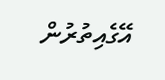އޭގެއިތުރުން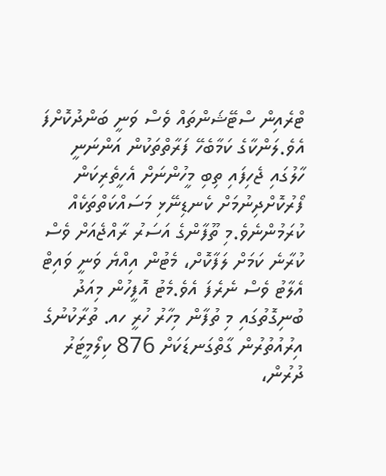ޓްރެއިން ސްޓޭޝަންތައް ވެސް ވަނީ ބަންދުކޮށްފަ އެވެ.ލަންކާގެ ކަމާބެހޭ ފަރާތްތަކުން އަންނަނީ ހާލުގައި ޖެހިފައި ތިބި މީހުންނަށް އެހީތެރިކަން ފޯރުކޮށްދިނުމަށް ކެނޑިނޭޅި މަސައްކަތްތަކެއް ކުރަމުންނެވެ.މި ތޫފާންގެ އަސަރު ރާއްޖެއަށް ވެސް ކުރާނެ ކަމަށް ލަފާކޮށް، މެޓުން އިއްޔެ ވަނީ ވައިޓް އެލާޓު ވެސް ނެރެފަ އެވެ.މެޓު އޮފީހުން މިއަދު ބުނިގޮތުގައި މި ތުފާން މިހާރު ހުރީ ހއ. ތުރާކުނުގެ އިރުއުތުރުން ގާތްގަނޑަކަށް 876 ކިލޯމީޓަރު ދުރުން،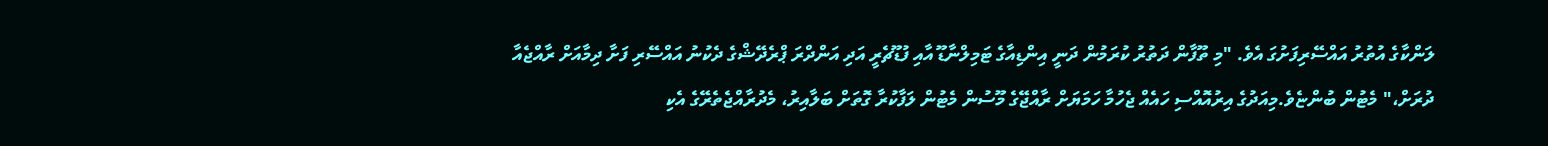ލަންކާގެ އުތުރު އައްސޭރިފަށުގަ އެވެ. "މި ތޫފާން ދަތުރު ކުރަމުން ދަނީ އިންޑިއާގެ ޓަމިލްނާޑޫ އާއި ފުޑޫޗެރީ އަދި އަންދްރަ ޕްރެދޭޝްގެ ދެކުނު އައްސޭރި ފަށާ ދިމާއަށް ރާއްޖެއާ ދުރަށް،" މެޓުން ބުންޏެވެ.މިއަދުގެ އިރުއޮއްސި ހައެއް ޖެހުމާ ހަމަޔަށް ރާއްޖޭގެ މޫސުން މެޓުން ލަފާކުރާ ގޮތަށް ބަލާއިރު، މެދުރާއްޖެތެރޭގެ އެކި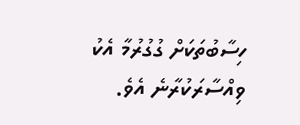ހިސާބުތަކަށް ގުގުރުމާ އެކު ވިއްސާރަކުރާނެ އެވެ.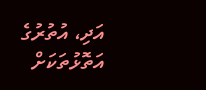އަދި، އުތުރުގެ އަތޮޅުތަކަށް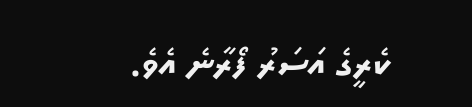ކެރީގެ އަސަރު ފޯރާނެ އެވެ.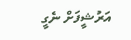އަރުޝީފަށް ނެގީ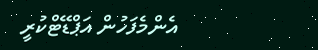އެންމެފަހުން އަޕްޑޭޓްކުރީ